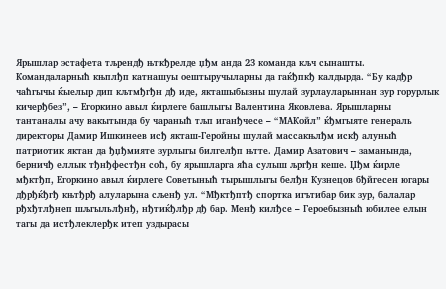Ярышлар эстафета тљрендђ њткђрелде џђм анда 23 команда кљч сынашты. Командаларныћ књплђп катнашуы оештыручыларны да гаќђпкђ калдырда. “Бу кадђр чаћгычы ќыелыр дип кљтмђгђн дђ иде, якташыбызны шулай зурлауларыннан зур горурлык кичерђбез”, – Егоркино авыл ќирлеге башлыгы Валентина Яковлева. Ярышларны тантаналы ачу вакытында бу чараныћ тљп иганђчесе – “МАКойл” ќђмгыяте генераль директоры Дамир Ишкинеев исђ якташ-Геройны шулай массакњлђм искђ алуныћ патриотик яктан да ђџђмияте зурлыгы билгелђп њтте. Дамир Азатович – заманында, берничђ еллык тђнђфестђн соћ, бу ярышларга яћа сулыш љргђн кеше. Џђм ќирле мђктђп, Егоркино авыл ќирлеге Советыныћ тырышлыгы белђн Кузнецов бђйгесен югары дђрђќђгђ књтђрђ алуларына сљенђ ул. “Мђктђптђ спортка игътибар бик зур, балалар рђхђтлђнеп шљгыльлђнђ, нђтиќђлђр дђ бар. Менђ килђсе – Героебызныћ юбилее елын тагы да истђлеклерђк итеп уздырасы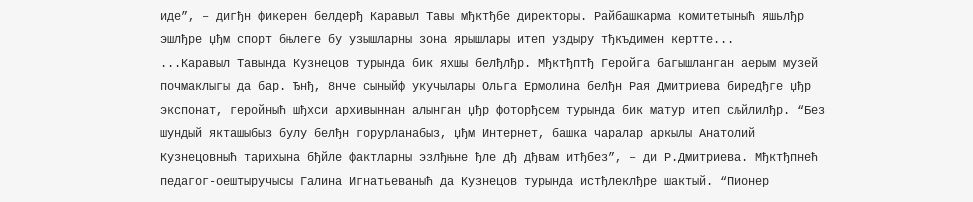иде”, – дигђн фикерен белдерђ Каравыл Тавы мђктђбе директоры. Райбашкарма комитетыныћ яшьлђр эшлђре џђм спорт бњлеге бу узышларны зона ярышлары итеп уздыру тђкъдимен кертте...
...Каравыл Тавында Кузнецов турында бик яхшы белђлђр. Мђктђптђ Геройга багышланган аерым музей почмаклыгы да бар. Ђнђ, 8нче сыныйф укучылары Ольга Ермолина белђн Рая Дмитриева биредђге џђр экспонат, геройныћ шђхси архивыннан алынган џђр фоторђсем турында бик матур итеп сљйлилђр. “Без шундый якташыбыз булу белђн горурланабыз, џђм Интернет, башка чаралар аркылы Анатолий Кузнецовныћ тарихына бђйле фактларны эзлђњне ђле дђ дђвам итђбез”, – ди Р.Дмитриева. Мђктђпнећ педагог-оештыручысы Галина Игнатьеваныћ да Кузнецов турында истђлеклђре шактый. “Пионер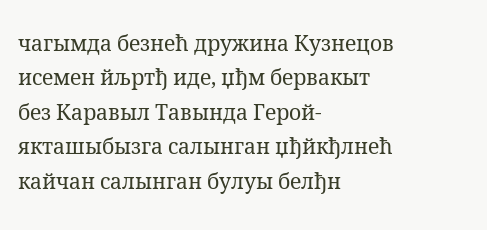чагымда безнећ дружина Кузнецов исемен йљртђ иде, џђм бервакыт без Каравыл Тавында Герой-якташыбызга салынган џђйкђлнећ кайчан салынган булуы белђн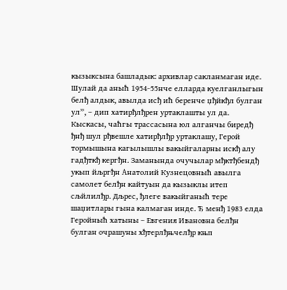кызыксына башладык: архивлар сакланмаган иде. Шулай да аныћ 1954-55нче елларда куелганлыгын белђ алдык, авылда исђ ић беренче џђйкђл булган ул”, – дип хатирђлђрен уртаклашты ул да. Кыскасы, чаћгы трассасына юл алганчы биредђ ђнђ шул рђвешле хатирђлђр уртаклашу, Герой тормышына кагылышлы вакыйгаларны искђ алу гадђткђ кергђн. Заманында очучылар мђктђбендђ укып йљргђн Анатолий Кузнецовныћ авылга самолет белђн кайтуын да кызыклы итеп сљйлилђр. Дљрес, ђлеге вакыйганыћ тере шаџитлары гына калмаган инде. Ђ менђ 1983 елда Геройныћ хатыны – Евгения Ивановна белђн булган очрашуны хђтерлђњчелђр књп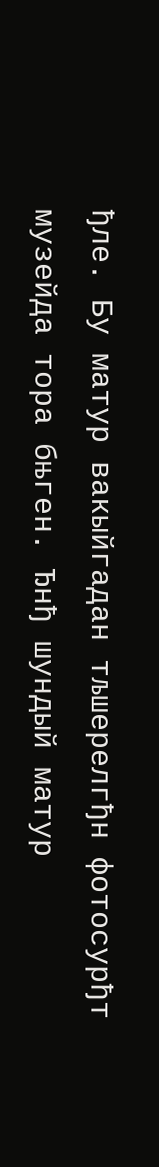ђле. Бу матур вакыйгадан тљшерелгђн фотосурђт музейда тора бњген. Ђнђ шундый матур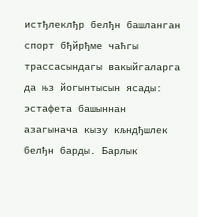истђлеклђр белђн башланган спорт бђйрђме чаћгы трассасындагы вакыйгаларга да њз йогынтысын ясады: эстафета башыннан азагынача кызу кљндђшлек белђн барды. Барлык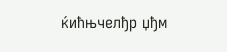ќићњчелђр џђм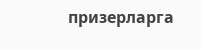призерларга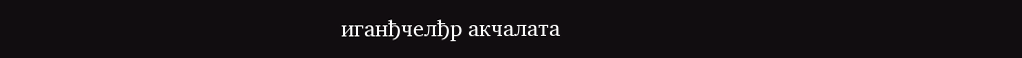иганђчелђр акчалата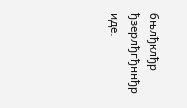бњлђклђр ђзерлђгђннђр иде.